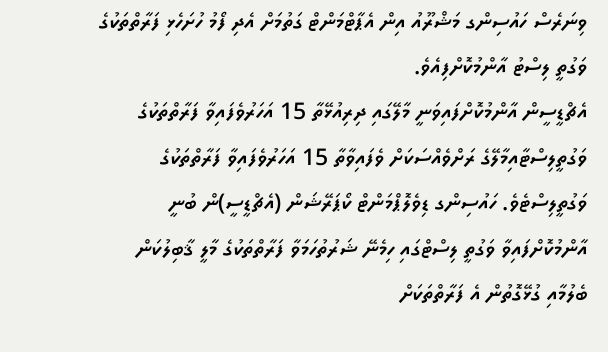ވިނަރެސް ހައުސިންގ މަޝްރޫއު އިން އެޕާޓްމަންޓް ގަތުމަށް އެދި ފޯމު ހުށަހެޅި ފަރާތްތަކުގެ ވަގުތީ ލިސްޓު އާންމުކޮށްފިއެވެ.
އެޗްޑީސީން އާންމުކޮށްފައިވަނީ މާލޭގައި ދިރިއުޅޭތާ 15 އަހަރުވެފައިވާ ފަރާތްތަކުގެ ވަގުތީލިސްޓާއިމާލޭގެ ރަށްވެއްސަކަށް ވެފައިވާތާ 15 އަހަރުވެފައިވާ ފަރާތްތަކުގެ ވަގުތީލިސްޓެވެ. ހައުސިންގ ޑިވެލޮޕްމަންޓް ކޯޕަރޭޝަން (އެޗްޑީސީ)ން ބުނީ އާންމުކޮށްފައިވާ ވަގުތީ ލިސްޓްގައި ހިމެނޭ ޝަރުތުހަމަވާ ފަރާތްތަކުގެ މާލީ ޤާބިލުކަން ބެލުމާއި ގުޅޭގޮތުން އެ ފަރާތްތަކަށް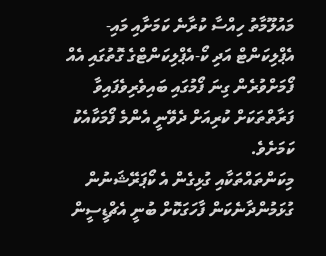މައުލޫމާތު ހިއްސާ ކުރާނެ ކަމަށާއި މައި-އެޕްލިކަންޓް އަދި ކޯ-އެޕްލިކަންޓްގެ ގޮތުގައި އެއް ފޯމަށްވުރެން ގިނަ ފޯމުގައި ބައިވެރިވެފައިވާ ފަރާތްތަކަށް ކުރިއަށް ދެވޭނީ އެންމެ ފޯމަކާއެކު ކަމަށެވެ.
މިކަންތައްތަކާއި ގުޅިގެން އެ ކޯޕަރޭޝަނުން ގުޅަމުންދާނެކަން ފާހަގަކޮށް ބުނީ އެޗްޑީސީން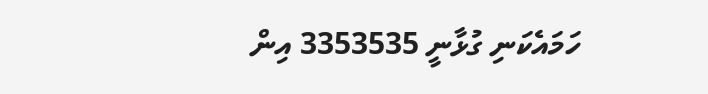ހަމައެކަނި ގުޅާނީ 3353535 އިން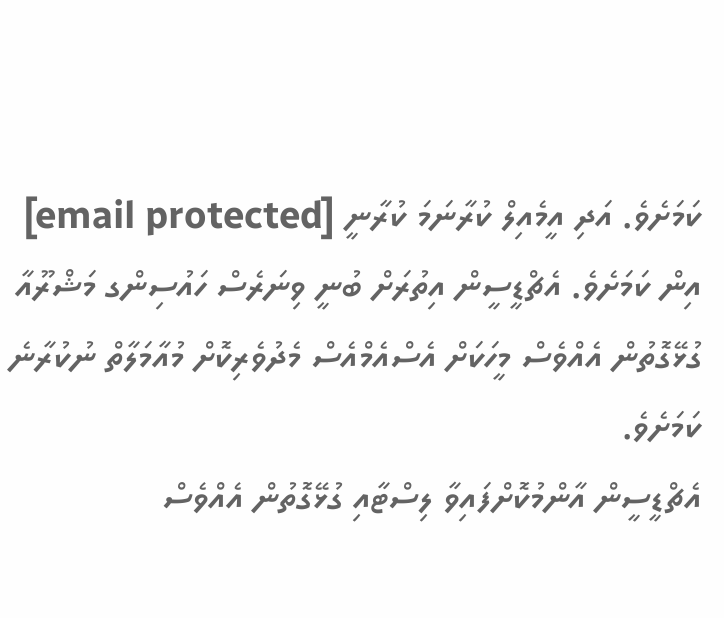ކަމަށެވެ. އަދި އީމެއިލް ކުރާނަމަ ކުރާނީ [email protected] އިން ކަމަށެވެ. އެޗްޑީސީން އިތުރަށް ބުނީ ވިނަރެސް ހައުސިންގ މަޝްރޫއާ ގުޅޭގޮތުން އެއްވެސް މީހަކަށް އެސްއެމްއެސް މެދުވެރިކޮށް މުއާމަލާތް ނުކުރާނެ ކަމަށެވެ.
އެޗްޑީސީން އާންމުކޮށްފައިވާ ލިސްޓާއި ގުޅޭގޮތުން އެއްވެސް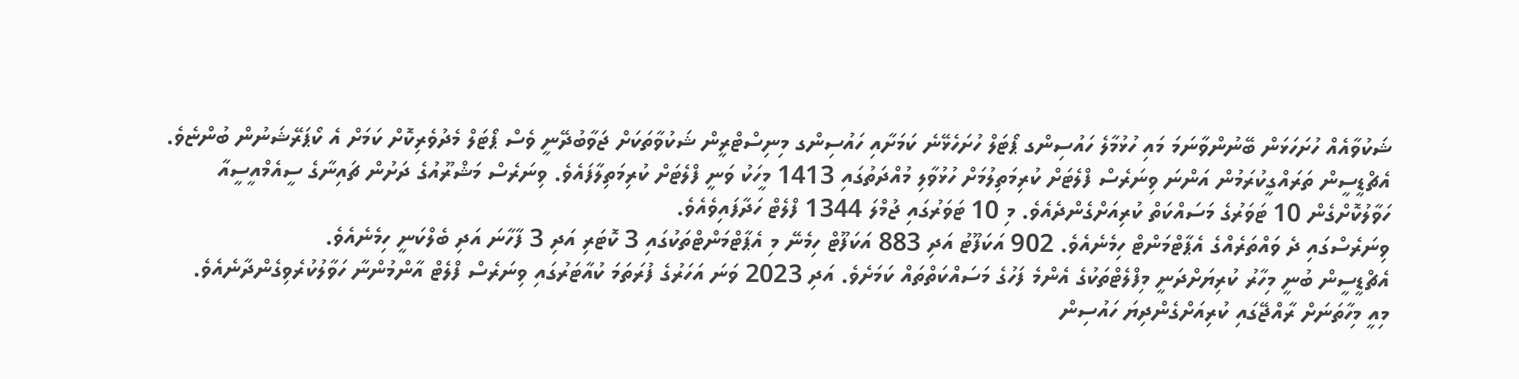ޝަކުވާއެއް ހުށަހަޅަން ބޭނުންވާނަމަ މައި ހުޅުމާލެ ހައުސިންގ ޕޯޓަލް ހުށަހެޅޭނެ ކަމަށާއި ހައުސިންގ މިނިސްޓްރީން ޝަކުވާތަކަށް ޖަވާބުދޭނީ ވެސް ޕޯޓަލް މެދުވެރިކޮށް ކަމަށް އެ ކޯޕަރޭޝަނުން ބުންޏެވެ.
އެޗްޑީސީން ތަރައްގީކުރަމުން އަންނަ ވިނަރެސް ފްލެޓަށް ކުރިމަތިލުމަށް ހުޅުވާލި މުއްދަތުގައި 1413 މީހަކު ވަނީ ފްލެޓަށް ކުރިމަތިލާފައެވެ. ވިނަރެސް މަޝްރޫއުގެ ދަށުން ޗައިނާގެ ސީއެމްއީސީއާ ހަވާލުކޮށްގެން 10 ޓަވަރުގެ މަސައްކަތް ކުރިއަށްގެންދެއެވެ. މި 10 ޓަވަރުގައި ޖުމްލަ 1344 ފްލެޓް ހަދާފައިވެއެވެ.
ވިނަރެސްގައި ދެ ވައްތަރެއްގެ އެޕާޓްމަންޓް ހިމެނެއެވެ. 902 އަކަފޫޓު އަދި 883 އަކަފޫޓް ހިމެނޭ މި އެޕާޓްމަންޓްތަކުގައި 3 ކޮޓަރި އަދި 3 ފާހާނަ އަދި ބެލްކަނީ ހިމެނެއެވެ.
އެޗްޑީސީން ބުނީ މިހާރު ކުރިޔަށްދަނީ މިފްލެޓްތަކުގެ އެންމެ ފަހުގެ މަސައްކަތްތައް ކަމަށެވެ. އަދި 2023 ވަނަ އަހަރުގެ ފުރަތަމަ ކުއާޓަރުގައި ވިނަރެސް ފްލެޓް އާންމުންނާ ހަވާލުކުރެވިގެންދާނެއެވެ.
މިއީ މިހާތަނަށް ރާއްޖޭގައި ކުރިއަށްގެންދިޔަ ހައުސިން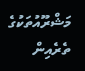މަޝްރޫއުތަކުގެ ތެރެއިން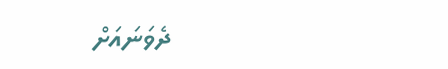ދެވަނައަށް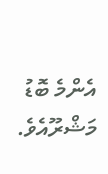އެންމެ ބޮޑު މަޝްރޫއެވެ.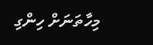މިހާތަނަށް ހިންގި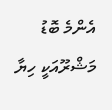އެންމެ ބޮޑު މަޝްރޫއަކީ ހިޔާ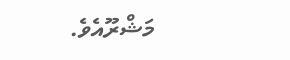މަޝްރޫއެވެ.